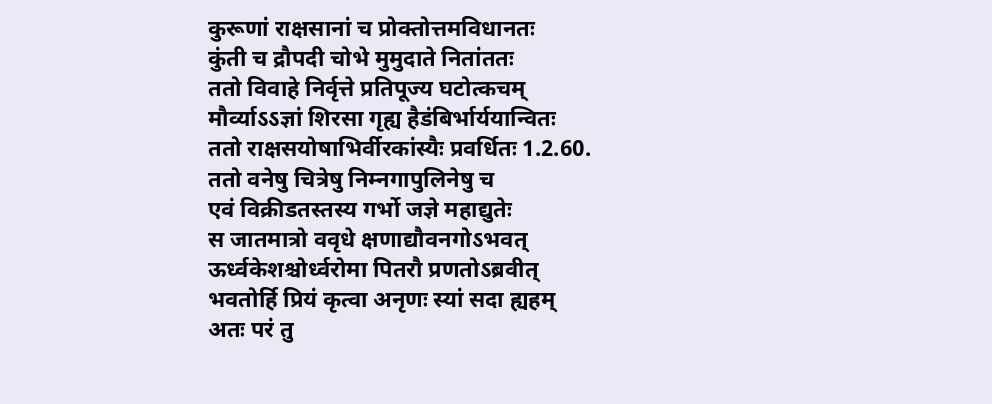कुरूणां राक्षसानां च प्रोक्तोत्तमविधानतः
कुंती च द्रौपदी चोभे मुमुदाते नितांततः
ततो विवाहे निर्वृत्ते प्रतिपूज्य घटोत्कचम्
मौर्व्याऽऽज्ञां शिरसा गृह्य हैडंबिर्भार्ययान्वितः
ततो राक्षसयोषाभिर्वीरकांस्यैः प्रवर्धितः 1.2.60.
ततो वनेषु चित्रेषु निम्नगापुलिनेषु च
एवं विक्रीडतस्तस्य गर्भो जज्ञे महाद्युतेः
स जातमात्रो ववृधे क्षणाद्यौवनगोऽभवत्
ऊर्ध्वकेशश्चोर्ध्वरोमा पितरौ प्रणतोऽब्रवीत्
भवतोर्हि प्रियं कृत्वा अनृणः स्यां सदा ह्यहम्
अतः परं तु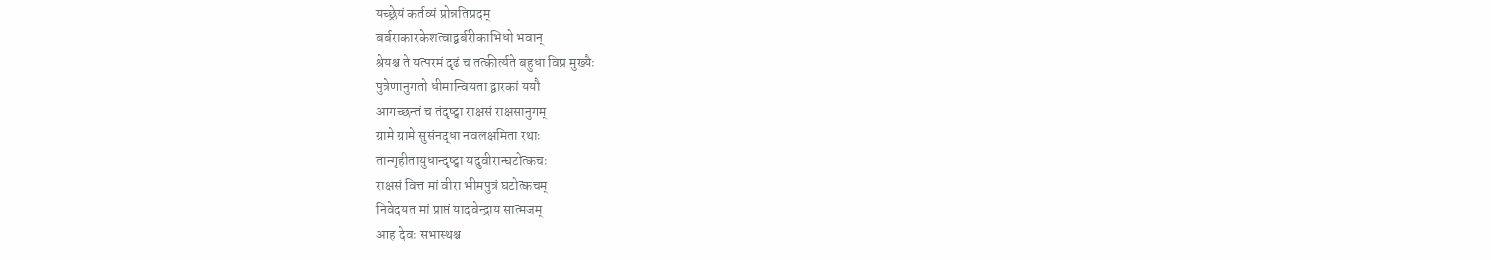यच्छ्रेयं कर्तव्यं प्रोन्नतिप्रदम्
बर्बराकारकेशत्वाद्बर्बरीकाभिधो भवान्
श्रेयश्च ते यत्परमं दृढं च तत्कीर्त्यते बहुधा विप्र मुख्यैः
पुत्रेणानुगतो धीमान्वियता द्वारकां ययौ
आगच्छन्तं च तंदृष्ट्वा राक्षसं राक्षसानुगम्
ग्रामे ग्रामे सुसंनद्धा नवलक्षमिता रथाः
तान्गृहीतायुधान्दृष्ट्वा यदुवीरान्घटोत्कचः
राक्षसं वित्त मां वीरा भीमपुत्रं घटोत्कचम्
निवेदयत मां प्राप्तं यादवेन्द्राय सात्मजम्
आह देवः सभास्थश्च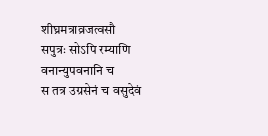शीघ्रमत्राव्रजत्वसौ
सपुत्रः सोऽपि रम्याणि वनान्युपवनानि च
स तत्र उग्रसेनं च वसुदेवं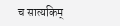च सात्यकिम्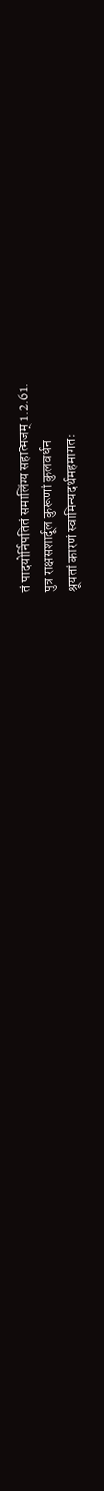तं पादयोर्निपतितं समालिंग्य सहात्मजम् 1.2.61.
पुत्र राक्षसशार्दूल कुरूणां कुलवर्धन
श्रूयतां कारणं स्वामिन्यदर्थमहमागतः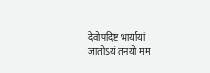देवोपदिष्ट भार्यायां जातोऽयं तनयो मम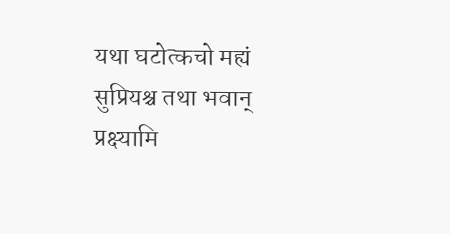यथा घटोत्कचो मह्यं सुप्रियश्च तथा भवान्
प्रक्ष्यामि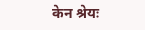केन श्रेयः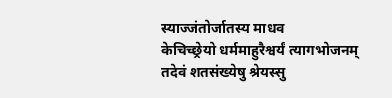स्याज्जंतोर्जातस्य माधव
केचिच्छ्रेयो धर्ममाहुरैश्वर्यं त्यागभोजनम्
तदेवं शतसंख्येषु श्रेयस्सु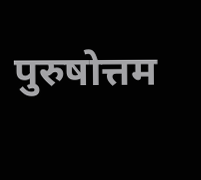पुरुषोत्तम